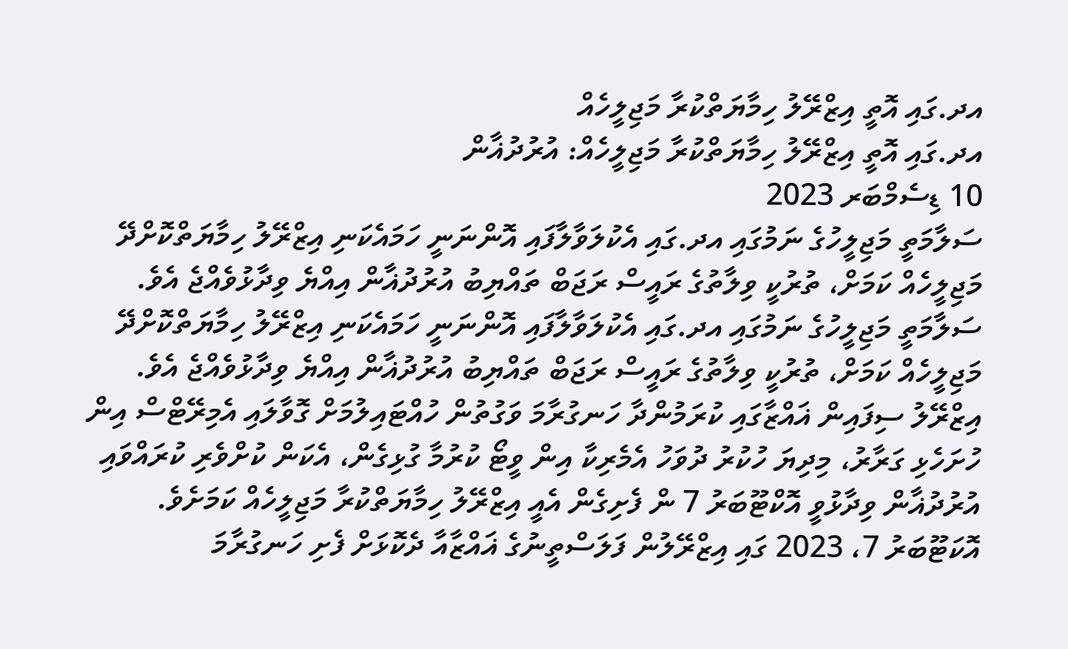އދ.ގައި އޮތީ އިޒްރޭލު ހިމާޔަތްކުރާ މަޖިލީހެއް
އދ.ގައި އޮތީ އިޒްރޭލު ހިމާޔަތްކުރާ މަޖިލީހެއް: އުރުދުޣާން
10 ޑިސެމްބަރ 2023
ސަލާމަތީ މަޖިލީހުގެ ނަމުގައި އދ.ގައި އެކުލަވާލާފައި އޮންނަނީ ހަމައެކަނި އިޒްރޭލު ހިމާޔަތްކޮށްދޭ މަޖިލީހެއް ކަމަށް، ތުރުކީ ވިލާތުގެ ރައީސް ރަޖަބް ތައްޔިބު އުރުދުޣާން އިއްޔެ ވިދާޅުވެއްޖެ އެވެ.
ސަލާމަތީ މަޖިލީހުގެ ނަމުގައި އދ.ގައި އެކުލަވާލާފައި އޮންނަނީ ހަމައެކަނި އިޒްރޭލު ހިމާޔަތްކޮށްދޭ މަޖިލީހެއް ކަމަށް، ތުރުކީ ވިލާތުގެ ރައީސް ރަޖަބް ތައްޔިބު އުރުދުޣާން އިއްޔެ ވިދާޅުވެއްޖެ އެވެ.
އިޒްރޭލު ސިފައިން ޣައްޒާގައި ކުރަމުންދާ ހަނގުރާމަ ވަގުތުން ހުއްޓައިލުމަށް ގޮވާލައި އެމިރޭޓްސް އިން ހުށަހެޅި ގަރާރު، މިދިޔަ ހުކުރު ދުވަހު އެމެރިކާ އިން ވީޓޯ ކުރުމާ ގުޅިގެން، އެކަން ކުށްވެރި ކުރައްވައި އުރުދުޣާން ވިދާޅުވީ އޮކްޓޫބަރު 7 ން ފެށިގެން އެއީ އިޒްރޭލު ހިމާޔަތްކުރާ މަޖިލީހެއް ކަމަށެވެ. އޮކަޓޫބަރު 7، 2023 ގައި އިޒްރޭލުން ފަލަސްތީނުގެ ޣައްޒާއާ ދެކޮޅަށް ފެށި ހަނގުރާމަ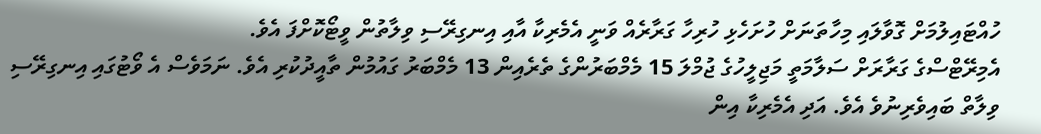ހުއްޓައިލުމަށް ގޮވާލައި މިހާތަނަށް ހުށަހެޅި ހުރިހާ ގަރާރެއް ވަނީ އެމެރިކާ އާއި އިނގިރޭސި ވިލާތުން ވީޓޯކޮށްފަ އެވެ.
އެމިރޭޓްސްގެ ގަރާރަށް ސަލާމަތީ މަޖިލީހުގެ ޖުމްލަ 15 މެމްބަރުންގެ ތެރެއިން 13 މެމްބަރު ގައުމުން ތާއީދުކުރި އެވެ. ނަމަވެސް އެ ވޯޓުގައި އިނގިރޭސި ވިލާތް ބައިވެރިނުވެ އެވެ. އަދި އެމެރިކާ އިން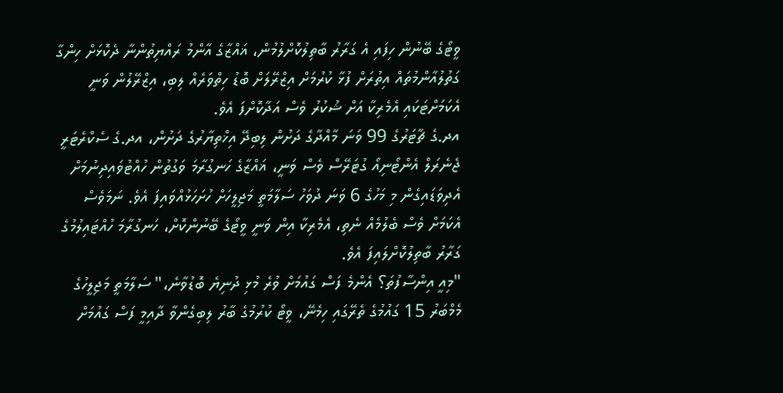ވީޓޯގެ ބޭނުން ހިފައި އެ ގަރާރު ބާތިލުކޮށްލުމުން، ޣައްޒާގެ އާންމު ރައްޔިތުންނާ ދެކޮޅަށް ހިންގާ ގަތުލުއާންމުތައް އިތުރަށް ފުޅާ ކުރުމަށް އިޒްރޭލަށް ބޮޑު ހިތްވަރެއް ލިބި، އިޒްރޭލުން ވަނީ އެކަމަށްޓަކައި އެމެރިކާ އަށް ޝުކުރު ވެސް އަދާކޮށްފަ އެވެ.
އދ.ގެ ޗާޓަރުގެ 99 ވަނަ މާއްދާގެ ދަށުން ލިބިދޭ އިޚްތިޔާރުގެ ދަށުން، އދ.ގެ ސެކްރެޓަރީ ޖެނެރަލް އެންޓޯނިއޯ ގުޓަރޭސް ވެސް ވަނީ، ޣައްޒާގެ ހަނގުރާމަ ވަގުތުން ހުއްޓުވައިދިނުމަށް އެދިވަޑައިގެން މި މަހުގެ 6 ވަނަ ދުވަހު ސަލާމަތީ މަޖިލީހަށް ހުށަހަޅުއްވައިފަ އެވެ. ނަމަވެސް އެކަމަށް ވެސް ބެލުމެއް ނެތި، އެމެރިކާ އިން ވަނީ ވީޓޯގެ ބޭނުންކޮށް، ހަނގުރާމަ ހުއްޓައިލުމުގެ ގަރާރު ބާތިލުކޮށްލައިފަ އެވެ.
"މިއީ އިންސާފުތަ؟ އެންމެ ފަސް ގައުމަށް ވުރެ މުޅި ދުނިޔެ ބޮޑުވާނެ،" ސަލާމަތީ މަޖިލީހުގެ މެމްބަރު 15 ގައުމުގެ ތެރޭގައި ހިމެނޭ، ވީޓޯ ކުރުމުގެ ބާރު ލިބިގެންވާ ދާއިމީ ފަސް ގައުމަށް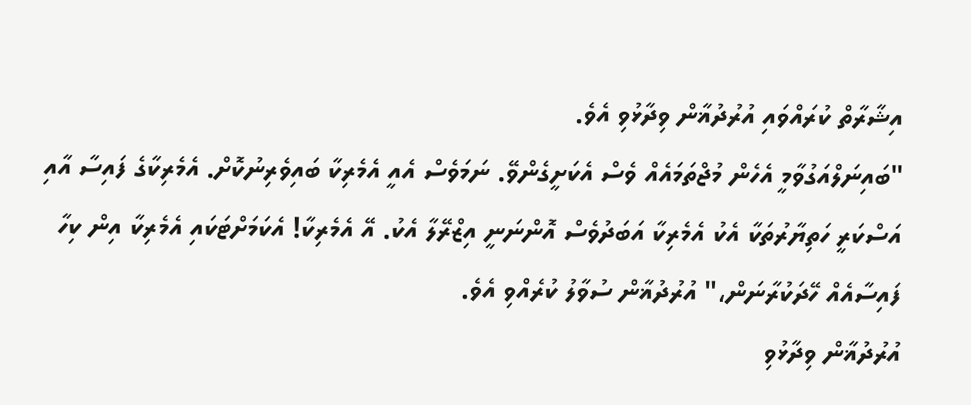އިޝާރާތް ކުރައްވައި އުރުދުޣާން ވިދާޅުވި އެވެ.
"ބައިނަލްއަގުވާމީ އެހެން މުޖްތަމައެއް ވެސް އެކަށީގެންވޭ. ނަމަވެސް އެއީ އެމެރިކާ ބައިވެރިނުކޮށް. އެމެރިކާގެ ފައިސާ އާއި އަސްކަރީ ހަތިޔާރުތަކާ އެކު އެމެރިކާ އަބަދުވެސް އޮންނަނީ އިޒްރޭލާ އެކު. އޭ އެމެރިކާ! އެކަމަށްޓަކައި އެމެރިކާ އިން ކިހާ ފައިސާއެއް ހޭދަކުރާނަން،" އުރުދުޣާން ސުވާލު ކުރެއްވި އެވެ.
އުރުދުޣާން ވިދާޅުވި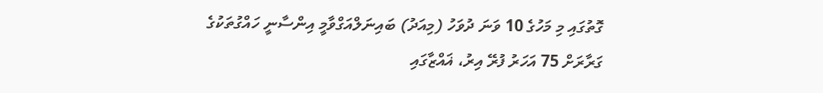ގޮތުގައި މި މަހުގެ 10 ވަނަ ދުވަހު (މިއަދު) ބައިނަލްއަގްވާމީ އިންސާނީ ހައްގުތަކުގެ ގަރާރަށް 75 އަހަރު ފުރޭ އިރު، ޣައްޒާގައި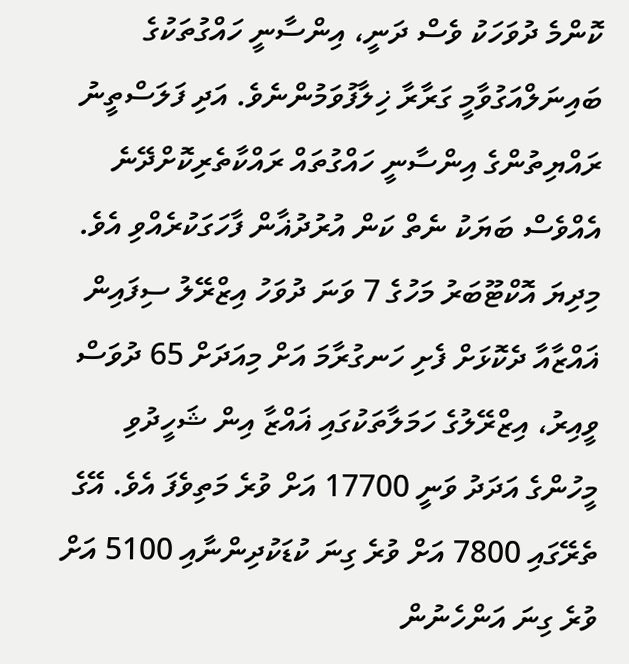ކޮންމެ ދުވަހަކު ވެސް ދަނީ، އިންސާނީ ހައްގުތަކުގެ ބައިނަލްއަގުވާމީ ގަރާރާ ޚިލާފުވަމުންނެވެ. އަދި ފަލަސްތީނު ރައްޔިތުންގެ އިންސާނީ ހައްގުތައް ރައްކާތެރިކޮށްދޭނެ އެއްވެސް ބަޔަކު ނެތް ކަން އުރުދުޣާން ފާހަގަކުރެއްވި އެވެ.
މިދިޔަ އޮކްޓޫބަރު މަހުގެ 7 ވަނަ ދުވަހު އިޒްރޭލު ސިފައިން ޣައްޒާއާ ދެކޮޅަށް ފެށި ހަނގުރާމަ އަށް މިއަދަށް 65 ދުވަސް ވީއިރު، އިޒްރޭލުގެ ހަމަލާތަކުގައި ޣައްޒާ އިން ޝަހީދުވި މީހުންގެ އަދަދު ވަނީ 17700 އަށް ވުރެ މަތިވެފަ އެވެ. އޭގެ ތެރޭގައި 7800 އަށް ވުރެ ގިނަ ކުޑަކުދިންނާއި 5100 އަށް ވުރެ ގިނަ އަންހެނުން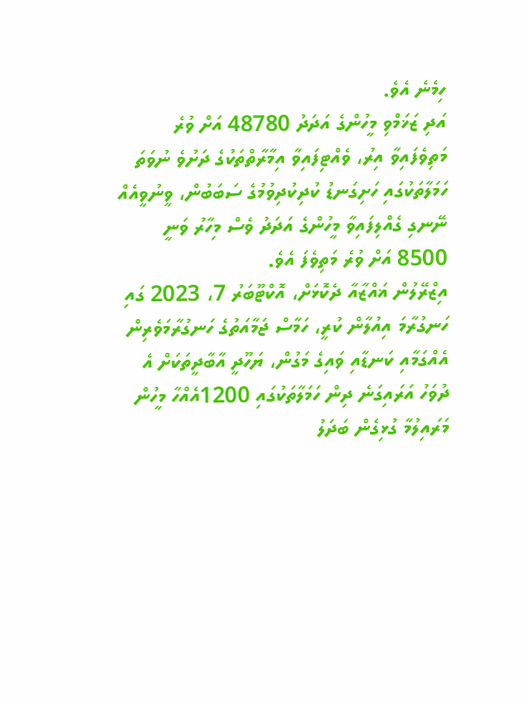ހިމެނެ އެވެ.
އަދި ޒަޚަމްވި މީހުންގެ އަދަދު 48780 އަށް ވުރެ މަތިވެފައިވާ އިރު، ވެއްޓިފައިވާ އިމާރާތްތަކުގެ ދަށުވެ ނުވަތަ ހަމަލާތަކުގައި ހަށިގަނޑު ކުދިކުދިވުމުގެ ސަބަބުން، ވީނުވީއެއް ނޭނގި ގެއްލިފައިވާ މީހުންގެ އަދަދު ވެސް މިހާރު ވަނީ 8500 އަށް ވުރެ މަތިވެފަ އެވެ.
އިޒްރޭލުން ޣައްޒާއާ ދެކޮޅަށް، އޮކްޓޫބަރު 7، 2023 ގައި ހަނގުރާމަ އިއުލާން ކުރީ، ހަމާސް ޖަމާއަތުގެ ހަނގުރާމަވެރިން އެއްގަމާއި ކަނޑާއި ވައިގެ މަގުން، ޔަހޫދީ އާބާދީތަކަށް އެ ދުވަހު އަރައިގަނެ ދިން ހަމަލާތަކުގައި 1200އެއްހާ މީހުން މަރައިލުމާ ގުޅިގެން ބަދަލު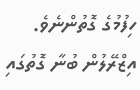ހިފުމުގެ ގޮތުންނެވެ. އިޒްރޭލުން ބުނާ ގޮތުގައި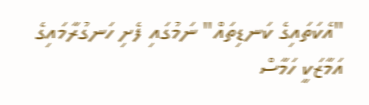"އެކަތައިގެ ކަނޑިތައް" ނަމުގައި ފެށި ހަނގުރާމައިގެ އަމާޒަކީ ހަމާސް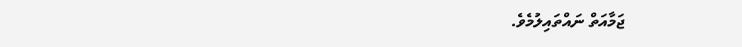ޖަމާއަތް ނައްތައިލުމެވެ.